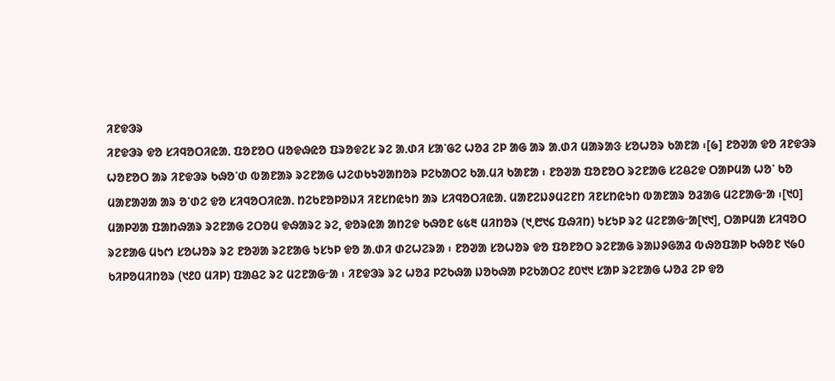ᱤᱱᱫᱳᱨ
ᱤᱱᱫᱳᱨ ᱫᱚ ᱥᱤᱧᱚᱛᱤᱭᱟᱹ ᱯᱚᱱᱚᱛ ᱢᱚᱫᱷᱭᱚ ᱯᱨᱚᱫᱮᱥ ᱨᱮ ᱟᱹᱰᱤ ᱥᱟᱸᱜᱮ ᱦᱚᱲ ᱮᱞ ᱟᱜ ᱟᱨ ᱟᱹᱰᱤ ᱢᱟᱨᱟᱝ ᱥᱚᱦᱚᱨ ᱠᱟᱱᱟ ᱾[᱙] ᱱᱚᱣᱟ ᱫᱚ ᱤᱱᱫᱳᱨ ᱦᱚᱱᱚᱛ ᱟᱨ ᱤᱱᱫᱳᱨ ᱠᱷᱚᱸᱰ ᱵᱟᱱᱟᱨ ᱨᱮᱱᱟᱜ ᱦᱮᱰᱠᱩᱣᱟᱴᱚᱨ ᱞᱮᱠᱟᱛᱮ ᱠᱟᱹᱢᱤ ᱠᱟᱱᱟ ᱾ ᱱᱚᱣᱟ ᱯᱚᱱᱚᱛ ᱨᱮᱱᱟᱜ ᱥᱮᱪᱮᱫ ᱛᱟᱞᱢᱟ ᱦᱚᱸ ᱠᱚ ᱢᱟᱱᱟᱣᱟ ᱟᱨ ᱚᱸᱰᱮ ᱫᱚ ᱥᱤᱧᱚᱛᱤᱭᱟᱹ ᱴᱮᱠᱱᱚᱞᱚᱡᱤ ᱤᱱᱥᱴᱭᱩᱴ ᱟᱨ ᱥᱤᱧᱚᱛᱤᱭᱟᱹ ᱢᱟᱱᱮᱡᱽᱢᱮᱱᱴ ᱤᱱᱥᱴᱭᱩᱴ ᱵᱟᱱᱟᱨ ᱚᱲᱟᱜ ᱢᱮᱱᱟᱜᱼᱟ ᱾[᱑᱐] ᱢᱟᱞᱣᱟ ᱯᱟᱴᱷᱟᱨ ᱨᱮᱱᱟᱜ ᱮᱛᱚᱢ ᱫᱷᱟᱨᱮ ᱨᱮ, ᱫᱚᱨᱭᱟ ᱟᱴᱮᱫ ᱠᱷᱚᱱ ᱕᱕᱓ ᱢᱤᱴᱚᱨ (᱑,᱘᱑᱔ ᱯᱷᱤᱴ) ᱩᱥᱩᱞ ᱨᱮ ᱢᱮᱱᱟᱜᱼᱟ[᱑᱑], ᱛᱟᱞᱢᱟ ᱥᱤᱧᱚᱛ ᱨᱮᱱᱟᱜ ᱢᱩᱬ ᱥᱚᱦᱚᱨ ᱨᱮ ᱱᱚᱣᱟ ᱨᱮᱱᱟᱜ ᱩᱥᱩᱞ ᱫᱚ ᱟᱹᱰᱤ ᱰᱮᱦᱮᱨᱟ ᱾ ᱱᱚᱣᱟ ᱥᱚᱦᱚᱨ ᱫᱚ ᱯᱚᱱᱚᱛ ᱨᱮᱱᱟᱜ ᱨᱟᱡᱽᱜᱟᱲ ᱵᱷᱚᱯᱟᱞ ᱠᱷᱚᱱ ᱑᱙᱐ ᱠᱤᱞᱚᱢᱤᱴᱚᱨ (᱑᱒᱐ ᱢᱤᱞ) ᱯᱟᱪᱮ ᱨᱮ ᱢᱮᱱᱟᱜᱼᱟ ᱾ ᱤᱱᱫᱳᱨ ᱨᱮ ᱦᱚᱲ ᱞᱮᱠᱷᱟ ᱡᱚᱠᱷᱟ ᱞᱮᱠᱟᱛᱮ ᱒᱐᱑᱑ ᱥᱟᱞ ᱨᱮᱱᱟᱜ ᱦᱚᱲ ᱮᱞ ᱫᱚ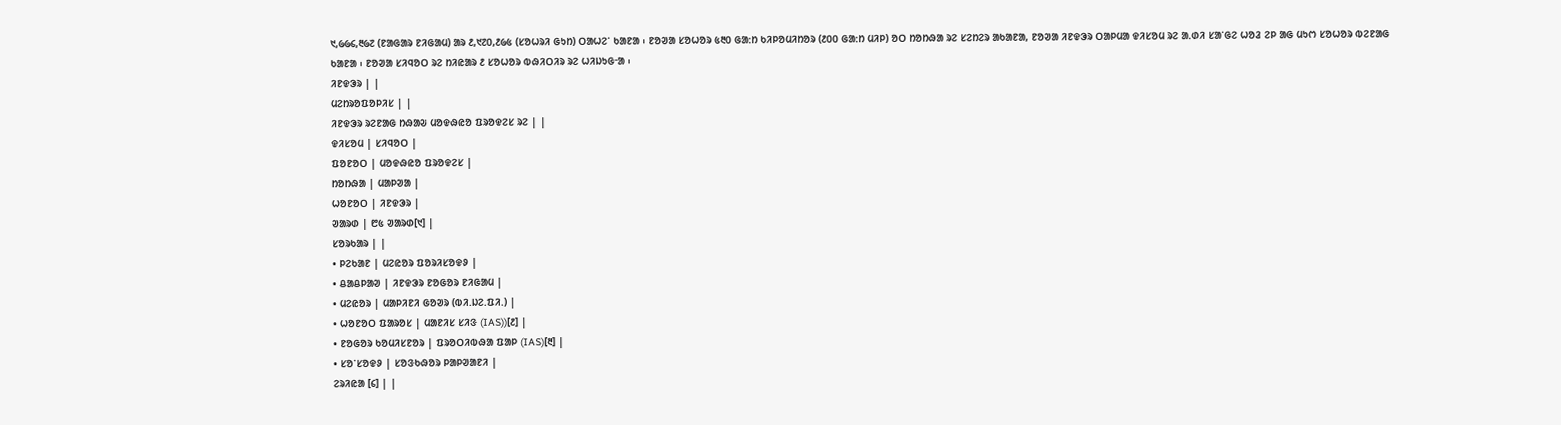᱑,᱙᱙᱔,᱓᱙᱗ (ᱱᱟᱜᱟᱨ ᱱᱤᱜᱟᱢ) ᱟᱨ ᱒,᱑᱗᱐,᱒᱙᱕ (ᱥᱚᱦᱨᱤ ᱜᱩᱴ) ᱛᱟᱦᱮᱸ ᱠᱟᱱᱟ ᱾ ᱱᱚᱣᱟ ᱥᱚᱦᱚᱨ ᱕᱓᱐ ᱜᱟᱺᱴ ᱠᱤᱞᱚᱢᱤᱴᱚᱨ (᱒᱐᱐ ᱜᱟᱺᱴ ᱢᱤᱞ) ᱚᱛ ᱴᱚᱴᱷᱟ ᱨᱮ ᱥᱮᱴᱮᱨ ᱟᱠᱟᱱᱟ, ᱱᱚᱣᱟ ᱤᱱᱫᱳᱨ ᱛᱟᱞᱢᱟ ᱫᱤᱥᱚᱢ ᱨᱮ ᱟᱹᱰᱤ ᱥᱟᱸᱜᱮ ᱦᱚᱲ ᱮᱞ ᱟᱜ ᱢᱩᱬ ᱥᱚᱦᱚᱨ ᱵᱮᱱᱟᱜ ᱠᱟᱱᱟ ᱾ ᱱᱚᱣᱟ ᱥᱤᱧᱚᱛ ᱨᱮ ᱴᱤᱭᱟᱨ ᱒ ᱥᱚᱦᱚᱨ ᱵᱷᱤᱛᱤᱨ ᱨᱮ ᱦᱤᱡᱩᱜᱼᱟ ᱾
ᱤᱱᱫᱳᱨ | |
ᱢᱮᱴᱨᱚᱯᱚᱞᱤᱥ | |
ᱤᱱᱫᱳᱨ ᱨᱮᱱᱟᱜ ᱴᱷᱟᱶ ᱢᱚᱫᱷᱭᱚ ᱯᱨᱚᱫᱮᱥ ᱨᱮ | |
ᱫᱤᱥᱚᱢ | ᱥᱤᱧᱚᱛ |
ᱯᱚᱱᱚᱛ | ᱢᱚᱫᱷᱭᱚ ᱯᱨᱚᱫᱮᱥ |
ᱴᱚᱴᱷᱟ | ᱢᱟᱞᱣᱟ |
ᱦᱚᱱᱚᱛ | ᱤᱱᱫᱳᱨ |
ᱣᱟᱨᱰ | ᱘᱕ ᱣᱟᱨᱰ[᱑] |
ᱥᱚᱨᱠᱟᱨ | |
• ᱞᱮᱠᱟᱱ | ᱢᱮᱭᱚᱨ ᱯᱚᱨᱤᱥᱚᱫᱽ |
• ᱪᱟᱪᱞᱟᱣ | ᱤᱱᱫᱳᱨ ᱱᱚᱜᱚᱨ ᱱᱤᱜᱟᱢ |
• ᱢᱮᱭᱚᱨ | ᱢᱟᱞᱤᱱᱤ ᱜᱚᱣᱨ (ᱵᱤ.ᱡᱮ.ᱯᱤ.) |
• ᱦᱚᱱᱚᱛ ᱯᱟᱨᱚᱥ | ᱢᱟᱱᱤᱥ ᱥᱤᱝ (IAS))[᱒] |
• ᱱᱚᱜᱚᱨ ᱠᱚᱢᱤᱥᱱᱚᱨ | ᱯᱨᱚᱛᱤᱵᱷᱟ ᱯᱟᱞ (IAS)[᱓] |
• ᱥᱚᱸᱥᱚᱫᱽ | ᱥᱚᱝᱠᱷᱚᱨ ᱞᱟᱞᱣᱟᱱᱤ |
ᱮᱨᱤᱭᱟ [᱔] | |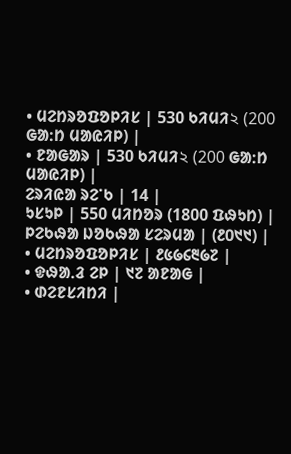• ᱢᱮᱴᱨᱚᱯᱚᱞᱤᱥ | 530 ᱠᱤᱢᱤ২ (200 ᱜᱟᱺᱴ ᱢᱟᱭᱤᱞ) |
• ᱱᱟᱜᱟᱨ | 530 ᱠᱤᱢᱤ২ (200 ᱜᱟᱺᱴ ᱢᱟᱭᱤᱞ) |
ᱮᱨᱤᱭᱟ ᱨᱮᱸᱠ | 14 |
ᱩᱥᱩᱞ | 550 ᱢᱤᱴᱚᱨ (1800 ᱯᱷᱩᱴ) |
ᱞᱮᱠᱷᱟ ᱡᱚᱠᱷᱟ ᱥᱮᱨᱢᱟ | (᱒᱐᱑᱑) |
• ᱢᱮᱴᱨᱚᱯᱚᱞᱤᱥ | ᱒᱕᱙᱔᱓᱙᱗ |
• ᱫᱷᱟᱹᱲ ᱮᱞ | ᱑᱗ ᱟᱱᱟᱜ |
• ᱰᱮᱱᱥᱤᱴᱤ |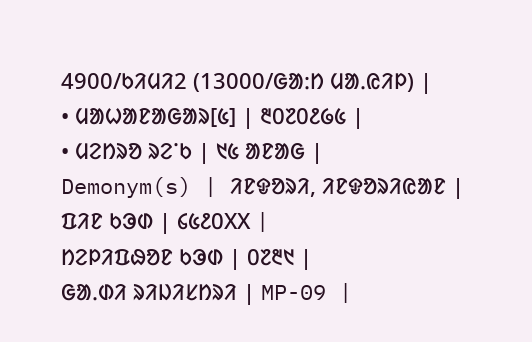4900/ᱠᱤᱢᱤ2 (13000/ᱜᱟᱺᱴ ᱢᱟᱹᱭᱤᱞ) |
• ᱢᱟᱦᱟᱱᱟᱜᱟᱨ[᱕] | ᱓᱐᱗᱐᱒᱙᱕ |
• ᱢᱮᱴᱨᱚ ᱨᱮᱸᱠ | ᱑᱕ ᱟᱱᱟᱜ |
Demonym(s) | ᱤᱱᱫᱚᱨᱤ, ᱤᱱᱫᱚᱨᱤᱭᱟᱱ |
ᱯᱤᱱ ᱠᱳᱰ | ᱔᱕᱒᱐XX |
ᱴᱮᱞᱤᱯᱷᱚᱱ ᱠᱳᱰ | ᱐᱗᱓᱑ |
ᱜᱟᱹᱰᱤ ᱨᱤᱡᱤᱥᱴᱨᱤ | MP-09 |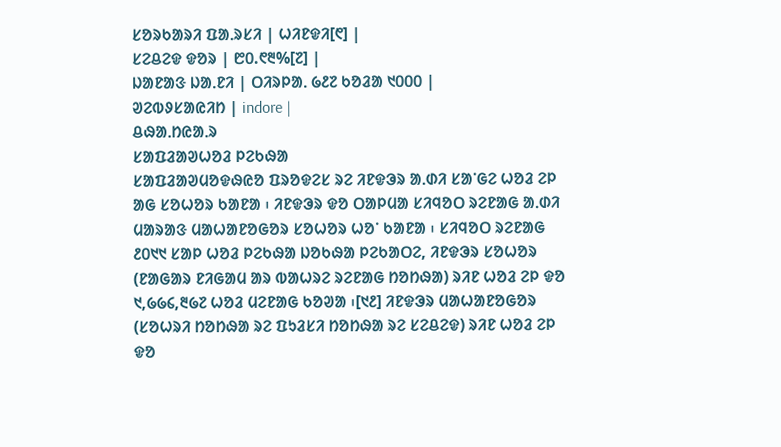ᱥᱚᱨᱠᱟᱨᱤ ᱯᱟᱹᱨᱥᱤ | ᱦᱤᱱᱫᱤ[᱖] |
ᱥᱮᱪᱮᱫ ᱫᱚᱨ | ᱘᱐.᱖᱓%[᱗] |
ᱡᱟᱱᱟᱝ ᱡᱟᱹᱱᱤ | ᱛᱤᱨᱞᱟᱹ ᱙᱒᱗ ᱠᱚᱲᱟ ᱑᱐᱐᱐ |
ᱣᱮᱵᱽᱥᱟᱭᱤᱴ | indore |
ᱪᱷᱟᱹᱴᱭᱟᱹᱨ
ᱥᱟᱯᱲᱟᱣᱦᱚᱲ ᱞᱮᱠᱷᱟ
ᱥᱟᱯᱲᱟᱣᱢᱚᱫᱷᱭᱚ ᱯᱨᱚᱫᱮᱥ ᱨᱮ ᱤᱱᱫᱳᱨ ᱟᱹᱰᱤ ᱥᱟᱸᱜᱮ ᱦᱚᱲ ᱮᱞ ᱟᱜ ᱥᱚᱦᱚᱨ ᱠᱟᱱᱟ ᱾ ᱤᱱᱫᱳᱨ ᱫᱚ ᱛᱟᱞᱢᱟ ᱥᱤᱧᱚᱛ ᱨᱮᱱᱟᱜ ᱟᱹᱰᱤ ᱢᱟᱨᱟᱝ ᱢᱟᱦᱟᱱᱚᱜᱚᱨ ᱥᱚᱦᱚᱨ ᱦᱚᱸ ᱠᱟᱱᱟ ᱾ ᱥᱤᱧᱚᱛ ᱨᱮᱱᱟᱜ ᱒᱐᱑᱑ ᱥᱟᱞ ᱦᱚᱲ ᱞᱮᱠᱷᱟ ᱡᱚᱠᱷᱟ ᱞᱮᱠᱟᱛᱮ, ᱤᱱᱫᱳᱨ ᱥᱚᱦᱚᱨ (ᱱᱟᱜᱟᱨ ᱱᱤᱜᱟᱢ ᱟᱨ ᱵᱟᱦᱨᱮ ᱨᱮᱱᱟᱜ ᱴᱚᱴᱷᱟ) ᱨᱤᱱ ᱦᱚᱲ ᱮᱞ ᱫᱚ ᱑,᱙᱙᱔,᱓᱙᱗ ᱦᱚᱲ ᱢᱮᱱᱟᱜ ᱠᱚᱣᱟ ᱾[᱑᱒] ᱤᱱᱫᱳᱨ ᱢᱟᱦᱟᱱᱚᱜᱚᱨ (ᱥᱚᱦᱨᱤ ᱴᱚᱴᱷᱟ ᱨᱮ ᱯᱩᱲᱥᱤ ᱴᱚᱴᱷᱟ ᱨᱮ ᱥᱮᱪᱮᱫ) ᱨᱤᱱ ᱦᱚᱲ ᱮᱞ ᱫᱚ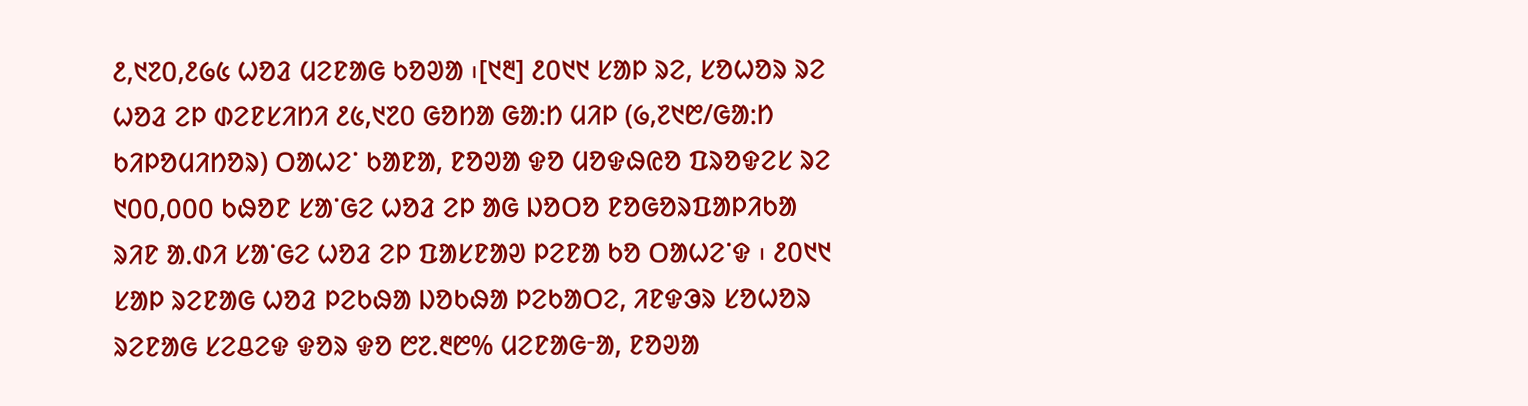᱒,᱑᱗᱐,᱒᱙᱕ ᱦᱚᱲ ᱢᱮᱱᱟᱜ ᱠᱚᱣᱟ ᱾[᱑᱓] ᱒᱐᱑᱑ ᱥᱟᱞ ᱨᱮ, ᱥᱚᱦᱚᱨ ᱨᱮ ᱦᱚᱲ ᱮᱞ ᱰᱮᱱᱥᱤᱴᱤ ᱒᱕,᱑᱗᱐ ᱜᱚᱴᱟ ᱜᱟᱺᱴ ᱢᱤᱞ (᱙,᱗᱑᱘/ᱜᱟᱺᱴ ᱠᱤᱞᱚᱢᱤᱴᱚᱨ) ᱛᱟᱦᱮᱸ ᱠᱟᱱᱟ, ᱱᱚᱣᱟ ᱫᱚ ᱢᱚᱫᱷᱭᱚ ᱯᱨᱚᱫᱮᱥ ᱨᱮ ᱑᱐᱐,᱐᱐᱐ ᱠᱷᱚᱱ ᱥᱟᱸᱜᱮ ᱦᱚᱲ ᱮᱞ ᱟᱜ ᱡᱚᱛᱚ ᱱᱚᱜᱚᱨᱯᱟᱞᱤᱠᱟ ᱨᱤᱱ ᱟᱹᱰᱤ ᱥᱟᱸᱜᱮ ᱦᱚᱲ ᱮᱞ ᱯᱟᱥᱱᱟᱣ ᱞᱮᱱᱟ ᱠᱚ ᱛᱟᱦᱮᱸᱫ ᱾ ᱒᱐᱑᱑ ᱥᱟᱞ ᱨᱮᱱᱟᱜ ᱦᱚᱲ ᱞᱮᱠᱷᱟ ᱡᱚᱠᱷᱟ ᱞᱮᱠᱟᱛᱮ, ᱤᱱᱫᱳᱨ ᱥᱚᱦᱚᱨ ᱨᱮᱱᱟᱜ ᱥᱮᱪᱮᱫ ᱫᱚᱨ ᱫᱚ ᱘᱗.᱓᱘% ᱢᱮᱱᱟᱜᱼᱟ, ᱱᱚᱣᱟ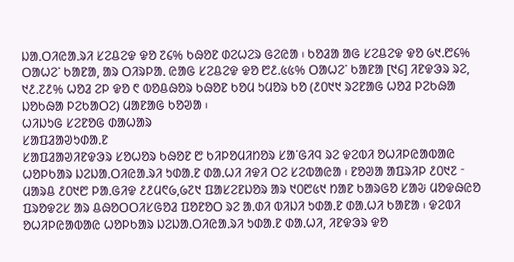ᱡᱟᱹᱛᱤᱭᱟᱹᱨᱤ ᱥᱮᱪᱮᱫ ᱫᱚ ᱗᱔% ᱠᱷᱚᱱ ᱰᱮᱦᱮᱨ ᱜᱮᱭᱟ ᱾ ᱠᱚᱲᱟ ᱟᱜ ᱥᱮᱪᱮᱫ ᱫᱚ ᱙᱑.᱘᱔% ᱛᱟᱦᱮᱸ ᱠᱟᱱᱟ, ᱟᱨ ᱛᱤᱨᱞᱟᱹ ᱭᱟᱜ ᱥᱮᱪᱮᱫ ᱫᱚ ᱘᱒.᱕᱕% ᱛᱟᱦᱮᱸ ᱠᱟᱱᱟ [᱑᱔] ᱤᱱᱫᱳᱨ ᱨᱮ, ᱑᱒.᱗᱒% ᱦᱚᱲ ᱮᱞ ᱫᱚ ᱖ ᱵᱚᱪᱷᱚᱨ ᱠᱷᱚᱱ ᱠᱚᱢ ᱩᱢᱚᱨ ᱠᱚ (᱒᱐᱑᱑ ᱨᱮᱱᱟᱜ ᱦᱚᱲ ᱞᱮᱠᱷᱟ ᱡᱚᱠᱷᱟ ᱞᱮᱠᱟᱛᱮ) ᱢᱟᱱᱟᱜ ᱠᱚᱣᱟ ᱾
ᱦᱤᱡᱩᱜ ᱥᱮᱱᱚᱜ ᱰᱟᱦᱟᱨ
ᱥᱟᱯᱲᱟᱣᱩᱰᱟᱹᱱ
ᱥᱟᱯᱲᱟᱣᱤᱱᱫᱳᱨ ᱥᱚᱦᱚᱨ ᱠᱷᱚᱱ ᱘ ᱠᱤᱞᱚᱢᱤᱴᱚᱨ ᱥᱟᱸᱜᱤᱧ ᱨᱮ ᱫᱮᱵᱤ ᱚᱦᱤᱞᱭᱟᱵᱟᱭ ᱦᱚᱞᱠᱟᱨ ᱡᱮᱡᱟᱹᱛᱤᱭᱟᱹᱨᱤ ᱩᱰᱟᱹᱱ ᱰᱟᱹᱦᱤ ᱤᱫᱤ ᱛᱮ ᱥᱮᱵᱟᱭᱟ ᱾ ᱱᱚᱣᱟ ᱟᱯᱨᱤᱞ ᱒᱐᱑᱗ ᱼ ᱢᱟᱨᱪ ᱒᱐᱑᱘ ᱞᱟᱹᱜᱤᱫ ᱒᱒ᱢ᱖᱙,᱙᱗᱑ ᱯᱟᱥᱮᱱᱡᱚᱨ ᱟᱨ ᱑᱐᱘᱕᱑ ᱴᱟᱱ ᱠᱟᱨᱜᱚ ᱥᱟᱶ ᱢᱚᱫᱷᱭᱚ ᱯᱨᱚᱫᱮᱥ ᱟᱨ ᱪᱷᱚᱛᱛᱤᱥᱜᱚᱲ ᱯᱚᱱᱚᱛ ᱨᱮ ᱟᱹᱰᱤ ᱵᱤᱡᱤ ᱩᱰᱟᱹᱱ ᱰᱟᱹᱦᱤ ᱠᱟᱱᱟ ᱾ ᱫᱮᱵᱤ ᱚᱦᱤᱞᱭᱟᱵᱟᱭ ᱦᱚᱞᱠᱟᱨ ᱡᱮᱡᱟᱹᱛᱤᱭᱟᱹᱨᱤ ᱩᱰᱟᱹᱱ ᱰᱟᱹᱦᱤ, ᱤᱱᱫᱳᱨ ᱫᱚ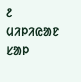᱒ ᱢᱤᱞᱤᱭᱟᱱ ᱥᱟᱞ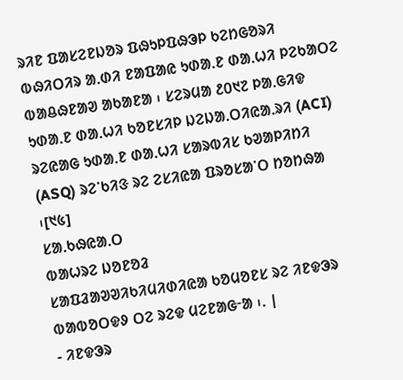ᱨᱤᱱ ᱯᱟᱥᱮᱱᱡᱚᱨ ᱯᱷᱩᱞᱯᱷᱳᱞ ᱠᱮᱴᱜᱚᱨᱤ ᱵᱷᱤᱛᱤᱨ ᱟᱹᱰᱤ ᱱᱟᱯᱟᱭ ᱩᱰᱟᱹᱱ ᱰᱟᱹᱦᱤ ᱞᱮᱠᱟᱛᱮ ᱵᱟᱪᱷᱱᱟᱣ ᱟᱠᱟᱱᱟ ᱾ ᱥᱮᱨᱢᱟ ᱒᱐᱑᱗ ᱞᱟᱹᱜᱤᱫ ᱩᱰᱟᱹᱱ ᱰᱟᱹᱦᱤ ᱠᱚᱱᱥᱤᱞ ᱡᱮᱡᱟᱹᱛᱤᱭᱟᱹᱨᱤ (ACI) ᱨᱮᱭᱟᱜ ᱩᱰᱟᱹᱱ ᱰᱟᱹᱦᱤ ᱥᱟᱨᱵᱤᱥ ᱠᱣᱟᱞᱤᱴᱤ (ASQ) ᱨᱮᱸᱠᱤᱝ ᱨᱮ ᱮᱥᱤᱭᱟ ᱯᱨᱚᱥᱟᱸᱛ ᱴᱚᱴᱷᱟ ᱾[᱑᱕]
ᱥᱟᱹᱠᱷᱭᱟᱹᱛ
ᱵᱟᱦᱨᱮ ᱡᱚᱱᱚᱲ
ᱥᱟᱯᱲᱟᱣᱣᱤᱠᱤᱢᱤᱰᱤᱭᱟ ᱠᱚᱢᱚᱱᱥ ᱨᱮ ᱤᱱᱫᱳᱨ ᱵᱟᱵᱚᱛᱫᱽ ᱛᱮ ᱨᱮᱫ ᱢᱮᱱᱟᱜᱼᱟ ᱾. |
- ᱤᱱᱫᱳᱨ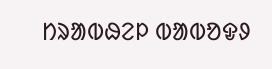ᱴᱨᱟᱵᱷᱮᱞ ᱵᱟᱵᱚᱫᱽ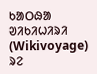ᱠᱟᱛᱷᱟ ᱣᱤᱠᱤᱦᱤᱨᱤ (Wikivoyage) ᱨᱮ